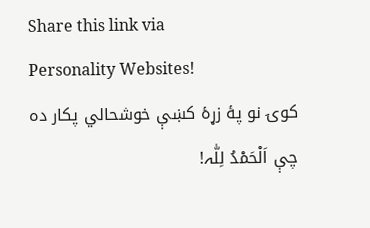Share this link via
Personality Websites!
کوۍ نو پۀ زړۀ کښې خوشحالي پکار ده چې اَلْحَمْدُ لِلّٰہ!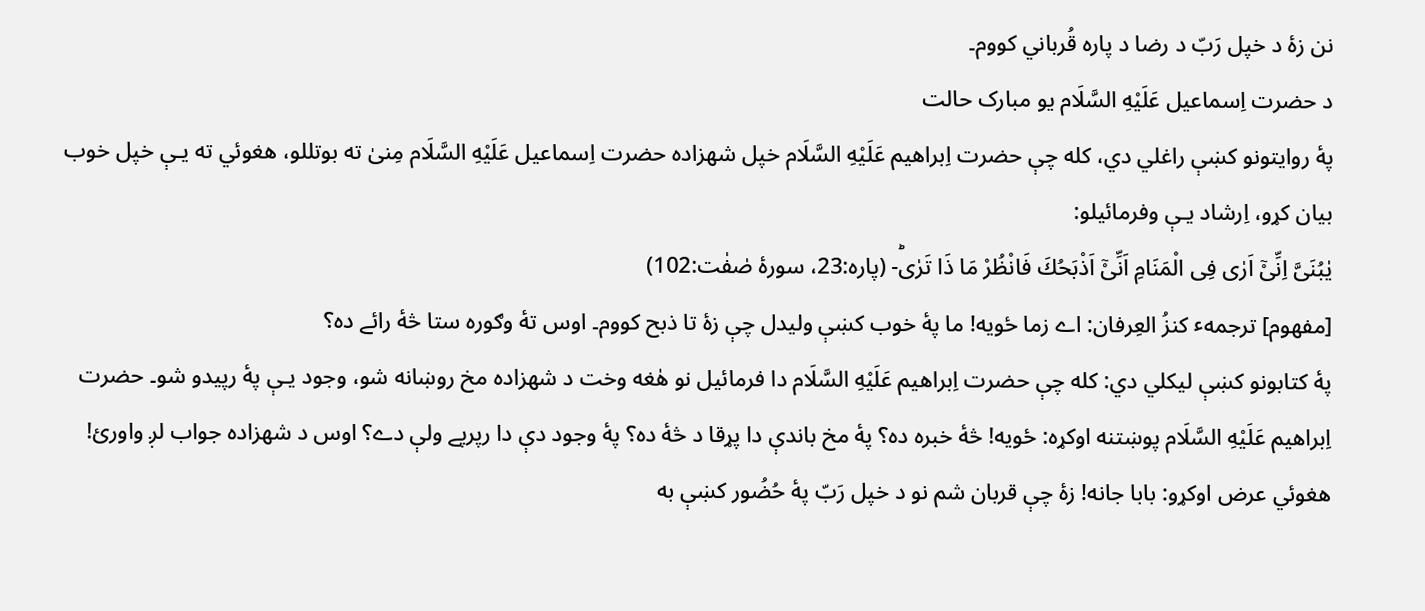نن زۀ د خپل رَبّ د رضا د پاره قُرباني کووم۔
د حضرت اِسماعيل عَلَیْهِ السَّلَام يو مبارک حالت
پۀ روايتونو کښې راغلي دي، کله چې حضرت اِبراهيم عَلَیْهِ السَّلَام خپل شهزاده حضرت اِسماعيل عَلَیْهِ السَّلَام مِنیٰ ته بوتللو، هغوئي ته يـې خپل خوب بيان کړو، اِرشاد يـې وفرمائيلو:
یٰبُنَیَّ اِنِّیْۤ اَرٰى فِی الْمَنَامِ اَنِّیْۤ اَذْبَحُكَ فَانْظُرْ مَا ذَا تَرٰىؕ- (پارہ:23، سورۀ صٰفٰت:102)
[مفهوم] ترجمهٴ کنزُ العِرفان: اے زما ځويه! ما پۀ خوب کښې وليدل چې زۀ تا ذبح کووم۔ اوس تۀ وګوره ستا څۀ رائے ده؟
پۀ کتابونو کښې ليکلي دي: کله چې حضرت اِبراهيم عَلَیْهِ السَّلَام دا فرمائيل نو هٰغه وخت د شهزاده مخ روښانه شو، وجود يـې پۀ رپيدو شو۔ حضرت اِبراهيم عَلَیْهِ السَّلَام پوښتنه اوکړه: ځويه! څۀ خبره ده؟ پۀ مخ باندې دا پړقا د څۀ ده؟ پۀ وجود دې دا رپرپے ولې دے؟ اوس د شهزاده جواب لږ واورئ! هغوئي عرض اوکړو: بابا جانه! زۀ چې قربان شم نو د خپل رَبّ پۀ حُضُور کښې به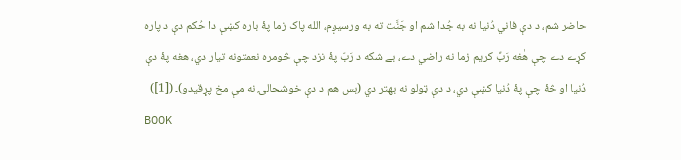حاضر شم، د دې فاني دُنيا نه به جُدا شم او جَنَّت ته به ورسيږم، الله پاک زما پۀ باره کښې دا حُکم دې د پاره کړے دے چې هٰغه رَبِّ کريم زما نه راضي دے، بے شکه د رَبّ پۀ نزد چې څومره نعمتونه تيار دي، هغه پۀ دې دُنيا او څۀ چې پۀ دُنيا کښې دي، د دې ټولو نه بهتر دي (بس هم د دې خوشحالۍ نه مې مخ پړقيدو)۔ ([1])
BOOK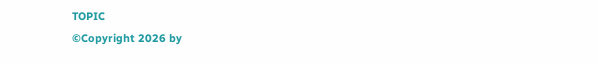TOPIC
©Copyright 2026 by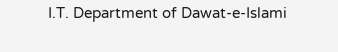I.T. Department of Dawat-e-Islami